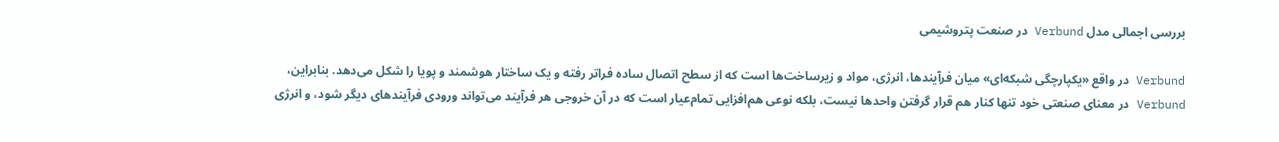بررسی اجمالی مدل Verbund در صنعت پتروشیمی

Verbund در واقع «یکپارچگی شبکه‌ای» میان فرآیندها، انرژی، مواد و زیرساخت‌ها است که از سطح اتصال ساده فراتر رفته و یک ساختار هوشمند و پویا را شکل می‌دهد. بنابراین، Verbund در معنای صنعتی خود تنها کنار هم قرار گرفتن واحدها نیست، بلکه نوعی هم‌افزایی تمام‌عیار است که در آن خروجی هر فرآیند می‌تواند ورودی فرآیندهای دیگر شود، و انرژی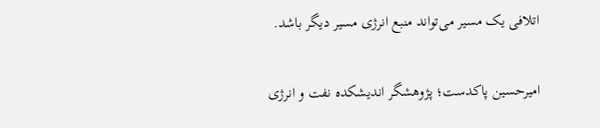اتلافی یک مسیر می‌تواند منبع انرژی مسیر دیگر باشد.

امیرحسین پاکدست؛ پژوهشگر اندیشکده نفت و انرژی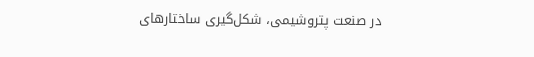در صنعت پتروشیمی، شکل‌گیری ساختارهای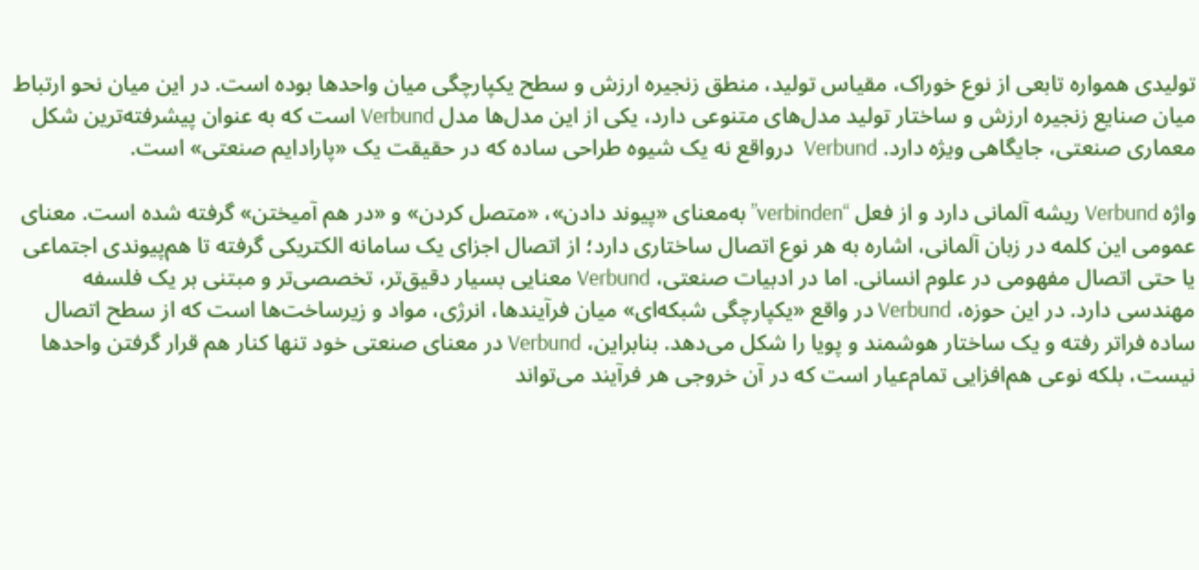تولیدی همواره تابعی از نوع خوراک، مقیاس تولید، منطق زنجیره ارزش و سطح یکپارچگی میان واحدها بوده است. در این میان نحو ارتباط میان صنایع زنجیره ارزش و ساختار تولید مدل‌های متنوعی دارد، یکی از این مدل‌ها مدل Verbund است که به ‌عنوان پیشرفته‌ترین شکل معماری صنعتی، جایگاهی ویژه دارد. Verbund  درواقع نه یک شیوه طراحی ساده که در حقیقت یک «پارادایم صنعتی» است.

واژه Verbund ریشه آلمانی دارد و از فعل “verbinden” به‌معنای «پیوند دادن»، «متصل کردن» و «در هم آمیختن» گرفته شده است. معنای عمومی این کلمه در زبان آلمانی، اشاره به هر نوع اتصال ساختاری دارد؛ از اتصال اجزای یک سامانه الکتریکی گرفته تا هم‌پیوندی اجتماعی یا حتی اتصال مفهومی در علوم انسانی. اما در ادبیات صنعتی، Verbund معنایی بسیار دقیق‌تر، تخصصی‌تر و مبتنی بر یک فلسفه مهندسی دارد. در این حوزه، Verbund در واقع «یکپارچگی شبکه‌ای» میان فرآیندها، انرژی، مواد و زیرساخت‌ها است که از سطح اتصال ساده فراتر رفته و یک ساختار هوشمند و پویا را شکل می‌دهد. بنابراین، Verbund در معنای صنعتی خود تنها کنار هم قرار گرفتن واحدها نیست، بلکه نوعی هم‌افزایی تمام‌عیار است که در آن خروجی هر فرآیند می‌تواند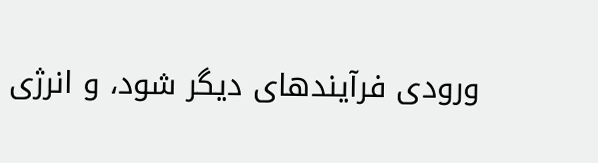ورودی فرآیندهای دیگر شود، و انرژی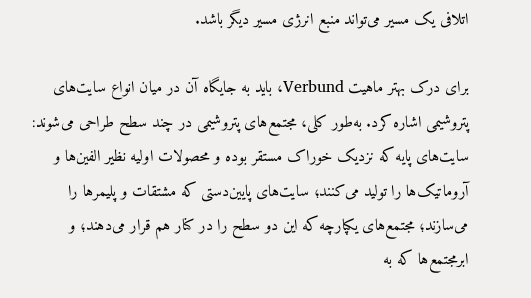اتلافی یک مسیر می‌تواند منبع انرژی مسیر دیگر باشد.

برای درک بهتر ماهیت Verbund، باید به جایگاه آن در میان انواع سایت‌های پتروشیمی اشاره کرد. به‌طور کلی، مجتمع‌های پتروشیمی در چند سطح طراحی می‌شوند: سایت‌های پایه که نزدیک خوراک مستقر بوده و محصولات اولیه نظیر الفین‌ها و آروماتیک‌ها را تولید می‌کنند؛ سایت‌های پایین‌دستی که مشتقات و پلیمرها را می‌سازند؛ مجتمع‌های یکپارچه که این دو سطح را در کنار هم قرار می‌دهند؛ و ابرمجتمع‌ها که به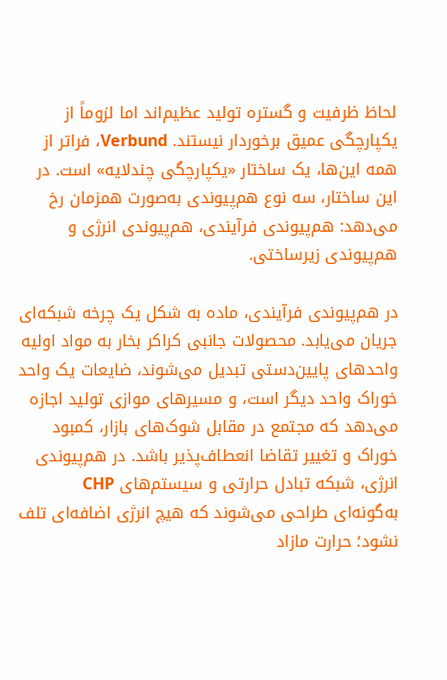لحاظ ظرفیت و گستره تولید عظیم‌اند اما لزوماً از یکپارچگی عمیق برخوردار نیستند. Verbund، فراتر از همه این‌ها، یک ساختار «یکپارچگی چندلایه» است. در این ساختار، سه نوع هم‌پیوندی به‌صورت همزمان رخ می‌دهد: هم‌پیوندی فرآیندی، هم‌پیوندی انرژی و هم‌پیوندی زیرساختی.

در هم‌پیوندی فرآیندی، ماده به شکل یک چرخه شبکه‌ای جریان می‌یابد. محصولات جانبی کراکر بخار به مواد اولیه واحدهای پایین‌دستی تبدیل می‌شوند، ضایعات یک واحد خوراک واحد دیگر است، و مسیرهای موازی تولید اجازه می‌دهد که مجتمع در مقابل شوک‌های بازار، کمبود خوراک و تغییر تقاضا انعطاف‌پذیر باشد. در هم‌پیوندی انرژی، شبکه تبادل حرارتی و سیستم‌های CHP به‌گونه‌ای طراحی می‌شوند که هیچ انرژی اضافه‌ای تلف نشود؛ حرارت مازاد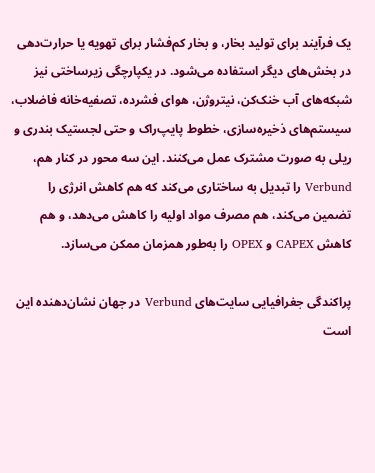یک فرآیند برای تولید بخار، و بخار کم‌فشار برای تهویه یا حرارت‌دهی در بخش‌های دیگر استفاده می‌شود. در یکپارچگی زیرساختی نیز شبکه‌های آب خنک‌کن، نیتروژن، هوای فشرده، تصفیه‌خانه فاضلاب، سیستم‌های ذخیره‌سازی، خطوط پایپ‌راک و حتی لجستیک بندری و ریلی به صورت مشترک عمل می‌کنند. این سه محور در کنار هم، Verbund را تبدیل به ساختاری می‌کند که هم کاهش انرژی را تضمین می‌کند، هم مصرف مواد اولیه را کاهش می‌دهد، و هم کاهش CAPEX و OPEX را به‌طور همزمان ممکن می‌سازد.

پراکندگی جغرافیایی سایت‌های Verbund در جهان نشان‌دهنده این است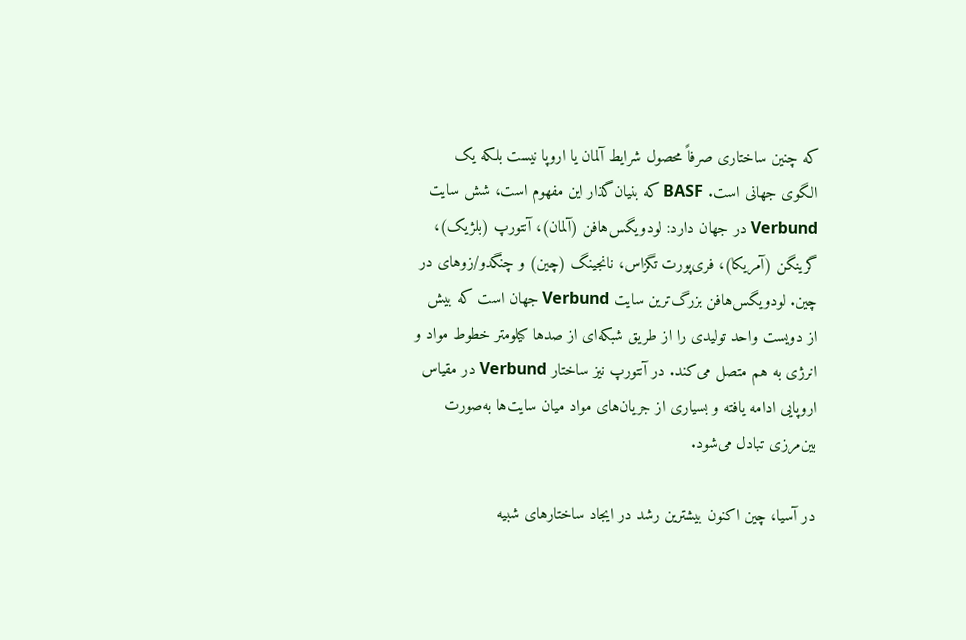که چنین ساختاری صرفاً محصول شرایط آلمان یا اروپا نیست بلکه یک الگوی جهانی است. BASF که بنیان‌گذار این مفهوم است، شش سایت Verbund در جهان دارد: لودویگس‌هافن (آلمان)، آنتورپ (بلژیک)، گرینگن (آمریکا)، فری‌پورت تگزاس، نانجینگ (چین) و چنگدو/زوهای در چین. لودویگس‌هافن بزرگ‌ترین سایت Verbund جهان است که بیش از دویست واحد تولیدی را از طریق شبکه‌ای از صدها کیلومتر خطوط مواد و انرژی به هم متصل می‌کند. در آنتورپ نیز ساختار Verbund در مقیاس اروپایی ادامه یافته و بسیاری از جریان‌های مواد میان سایت‌ها به‌صورت بین‌مرزی تبادل می‌شود.

در آسیا، چین اکنون بیشترین رشد در ایجاد ساختارهای شبیه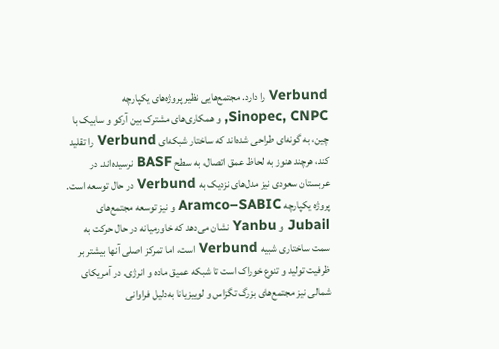Verbund را دارد. مجتمع‌هایی نظیر پروژه‌های یکپارچه Sinopec, CNPC, و همکاری‌های مشترک بین آرکو و سابیک با چین، به گونه‌ای طراحی شده‌اند که ساختار شبکه‌ای Verbund را تقلید کند، هرچند هنوز به لحاظ عمق اتصال، به سطح BASF نرسیده‌اند. در عربستان سعودی نیز مدل‌های نزدیک به Verbund در حال توسعه است. پروژه یکپارچه Aramco–SABIC و نیز توسعه مجتمع‌های Jubail و Yanbu نشان می‌دهد که خاورمیانه در حال حرکت به سمت ساختاری شبیه Verbund است، اما تمرکز اصلی آنها بیشتر بر ظرفیت تولید و تنوع خوراک است تا شبکه عمیق ماده و انرژی. در آمریکای شمالی نیز مجتمع‌های بزرگ تگزاس و لوییزیانا به‌دلیل فراوانی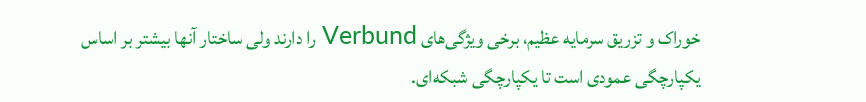خوراک و تزریق سرمایه عظیم، برخی ویژگی‌های Verbund را دارند ولی ساختار آنها بیشتر بر اساس یکپارچگی عمودی است تا یکپارچگی شبکه‌ای.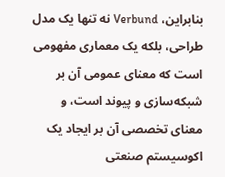بنابراین، Verbund نه تنها یک مدل طراحی، بلکه یک معماری مفهومی است که معنای عمومی آن بر شبکه‌سازی و پیوند است، و معنای تخصصی آن بر ایجاد یک اکوسیستم صنعتی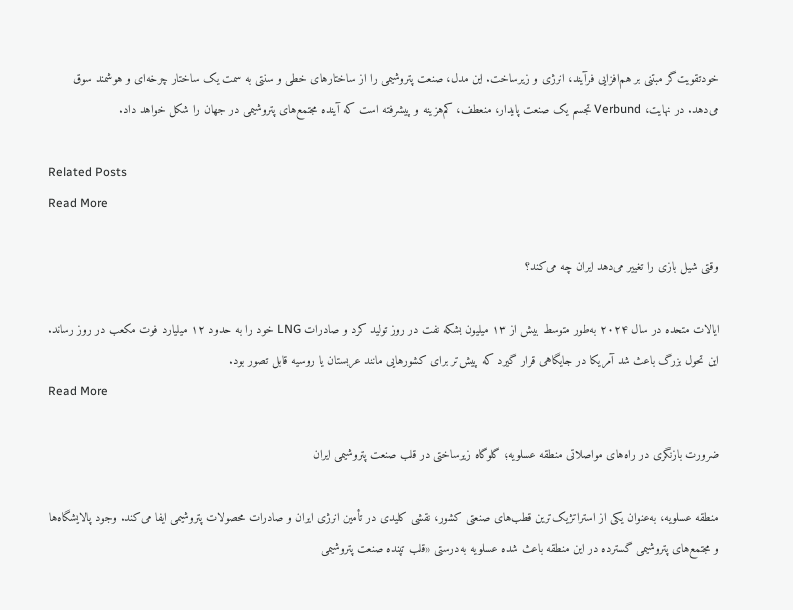خودتقویت‌گر مبتنی بر هم‌افزایی فرآیند، انرژی و زیرساخت. این مدل، صنعت پتروشیمی را از ساختارهای خطی و سنتی به سمت یک ساختار چرخه‌ای و هوشمند سوق می‌دهد. در نهایت، Verbund تجسم یک صنعت پایدار، منعطف، کم‌هزینه و پیشرفته است که آینده مجتمع‌های پتروشیمی در جهان را شکل خواهد داد.

Related Posts
Read More

وقتی شیل بازی را تغییر می‌دهد ایران چه می‌کند؟

ایالات متحده در سال ۲۰۲۴ به‌طور متوسط بیش از ۱۳ میلیون بشکه نفت در روز تولید کرد و صادرات LNG خود را به حدود ۱۲ میلیارد فوت مکعب در روز رساند. این تحول بزرگ باعث شد آمریکا در جایگاهی قرار گیرد که پیش‌تر برای کشورهایی مانند عربستان یا روسیه قابل تصور بود.
Read More

ضرورت بازنگری در راه‌های مواصلاتی منطقه عسلویه؛ گلوگاه زیرساختی در قلب صنعت پتروشیمی ایران

منطقه عسلویه، به‌عنوان یکی از استراتژیک‌ترین قطب‌های صنعتی کشور، نقشی کلیدی در تأمین انرژی ایران و صادرات محصولات پتروشیمی ایفا می‌کند. وجود پالایشگاه‌ها و مجتمع‌های پتروشیمی گسترده در این منطقه باعث شده عسلویه به‌درستی «قلب تپنده صنعت پتروشیمی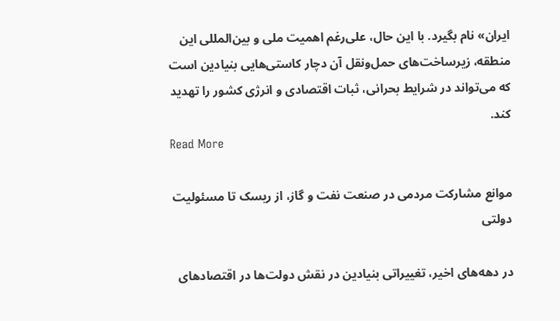ایران» نام بگیرد. با این حال، علی‌رغم اهمیت ملی و بین‌المللی این منطقه، زیرساخت‌های حمل‌ونقل آن دچار کاستی‌هایی بنیادین است که می‌تواند در شرایط بحرانی، ثبات اقتصادی و انرژی کشور را تهدید کند.
Read More

موانع مشارکت مردمی در صنعت نفت و گاز، از ریسک تا مسئولیت دولتی

در دهه‌های اخیر، تغییراتی بنیادین در نقش دولت‌ها در اقتصادهای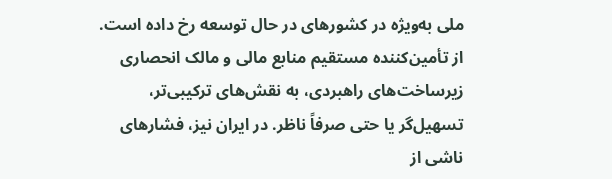ملی به‌ویژه در کشورهای در حال توسعه رخ داده است. از تأمین‌کننده مستقیم منابع مالی و مالک انحصاری زیرساخت‌های راهبردی، به نقش‌های ترکیبی‌تر، تسهیل‌گر یا حتی صرفاً ناظر. در ایران نیز، فشارهای ناشی از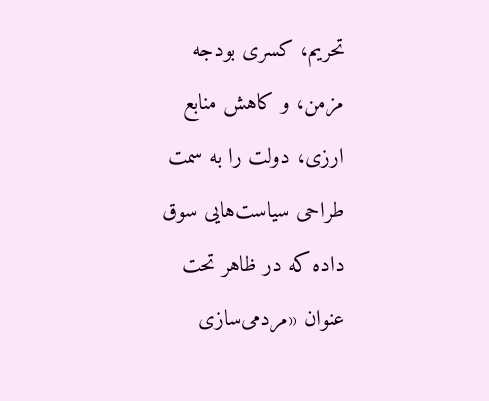تحریم، کسری بودجه مزمن، و کاهش منابع ارزی، دولت را به سمت طراحی سیاست‌هایی سوق داده که در ظاهر تحت عنوان «مردمی‌سازی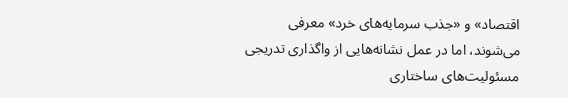اقتصاد» و «جذب سرمایه‌های خرد» معرفی می‌شوند، اما در عمل نشانه‌هایی از واگذاری تدریجی مسئولیت‌های ساختاری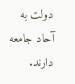دولت به آحاد جامعه دارند.